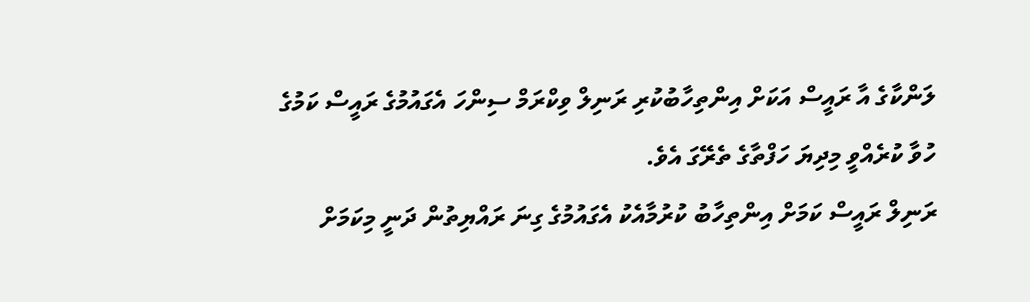ލަންކާގެ އާ ރައީސް އަކަށް އިންތިހާބުކުރި ރަނިލް ވިކްރަމް ސިންހަ އެގައުމުގެ ރައީސް ކަމުގެ ހުވާ ކުރެއްވީ މިދިޔަ ހަފްތާގެ ތެރޭގަ އެވެ.
ރަނިލް ރައީސް ކަމަށް އިންތިހާބު ކުރުމާއެކު އެގައުމުގެ ގިނަ ރައްޔިތުން ދަނީ މިކަމަށް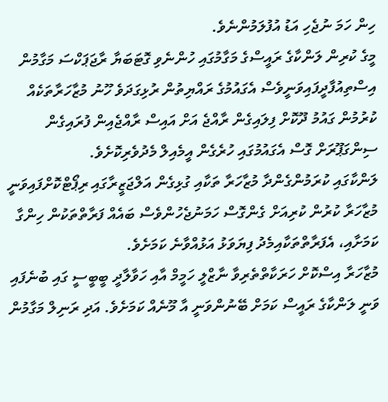ހިން ހަމަ ނުޖެހި އަޑު އުފުލަމުންނެވެ.
މީގެ ކުރިން ލަންކާގެ ރައީސްގެ މަގާމުގައި ހުންނެވި ގޮޓަބަޔާ ރާޖަޕަކްސަ މަގާމުން އިސްތިއުފާދީފައިވަނީވެސް އެގައުމުގެ ރައްޔިތުން ރުޅިގަދަވެ ހޫނު މުޒާހަރާތަކެއް ކުރުމުން ގައުމު ދޫކޮށް ފިލައިގެން ރާއްޖެ އަށް އައިސް ރާއްޖެއިން ފުރައިގެން ސިންގަޕޫރަށް ގޮސް އެގައުމުގައި ހުރެގެން އީމެއިލް މެދުވެރިކޮށެވެ.
ލަންކާގައި ކުރަމުންގެންދާ މުޒާހަރާ ތަކާއި ގުޅިގެން އަލްޖަޒީރާގައި ރިޕޯޓްކޮށްފައިވަނީ މުޒާހަރާ ކުރުން ކުރިއަށް ގެންގޮސް ހަމަނުޖެހުންވެސް ބައެއް ފަރާތްތަކުން ހިންގާ ކަމަށާއި، އެފަރާތްތަކާއިމެދު ފިޔަވަޅު އަޅުއްވާނެ ކަމަށެވެ.
މުޒާހަރާ އިސްކޮށް ހަރަކާތްތެރިވާ ނާޒްލީ ހަމީމް އާއި ހަވާލާދީ ބީބީސީ ގައި ބުނެފައި ވަނީ ލަންކާގެ ރައީސް ކަމަށް ބޭނުންވަނީ އާ މޫނެއް ކަމަށެވެ. އަދި ރަނިލް މަގާމުން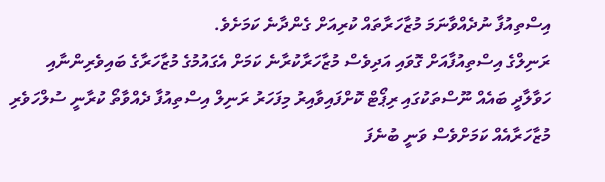އިސްތިއުފާ ނުދެއްވާނަމަ މުޒާހަރާތައް ކުރިއަށް ގެންދާނެ ކަމަށެވެ.
ރަނިލްގެ އިސްތިއުފާއަށް ގޮވައި އަދިވެސް މުޒާހަރާކުރާނެ ކަމަށް އެގައުމުގެ މުޒާހަރާގެ ބައިވެރިންނާއި ހަވާލާދީ ބައެއް ނޫސްތަކުގައި ރިޕޯޓް ކޮށްފައިވާއިރު މިފަހަރު ރަނިލް އިސްތިއުފާ ދެއްވާތޯ ކުރާނީ ސުލްހަވެރި މުޒާހަރާއެއް ކަމަށްވެސް ވަނީ ބުނެފަ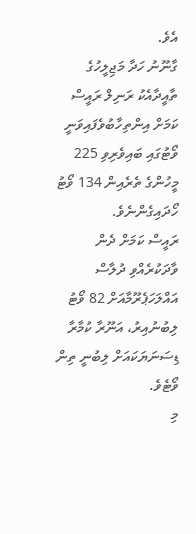އެވެ.
ގާނޫނު ހަދާ މަޖިލީހުގެ ތާއީދާއެކު ރަނިލް ރައީސް ކަމަށް އިންތިހާބުވެފައިވަނީ ވޯޓުގައި ބައިވެރިވި 225 މީހުންގެ ތެރެއިން 134 ވޯޓު ހޯދައިގެންނެވެ.
ރައީސް ކަމަށް ދެން ވާދަކުރެއްވި ދުލާސް އައްލަހަޕެރޫމާއަށް 82 ވޯޓު ލިބުނުއިރު، އަނޫރާ ކުމާރާ ޑިސަނަޔަކައަށް ލިބުނީ ތިން ވޯޓެވެ.
މި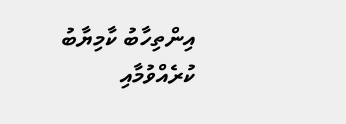އިންތިހާބު ކާމިޔާބު ކުރެއްވުމާއި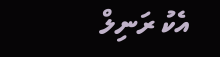އެކު ރަނިލް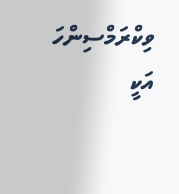ވިކްރަމްސިންހަ އަކީ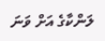ލަންކާގެ އަށް ވަނަ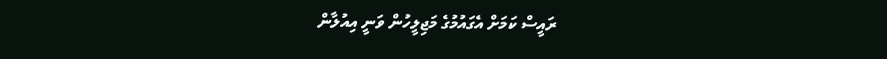ރައީސް ކަމަށް އެގައުމުގެ މަޖިލީހުން ވަނީ އިއުލާން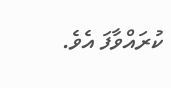ކުރައްވާފަ އެވެ.